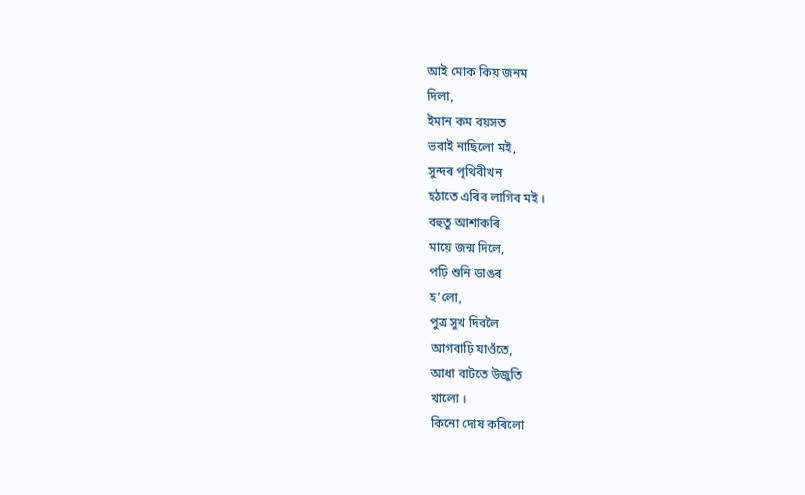আই মোক কিয় জনম
দিলা,
ইমান কম বয়সত
ভবাই নাছিলো মই,
সুন্দৰ পৃথিবীখন
হঠাতে এৰিব লাগিব মই ।
বহুতু আশাকৰি
মায়ে জন্ম দিলে,
পঢ়ি শুনি ডাঙৰ
হ’লো,
পুত্ৰ সুখ দিবলৈ
আগবাঢ়ি যাওঁতে,
আধা বাটতে উজুতি
খালো ।
কিনো দোষ কৰিলো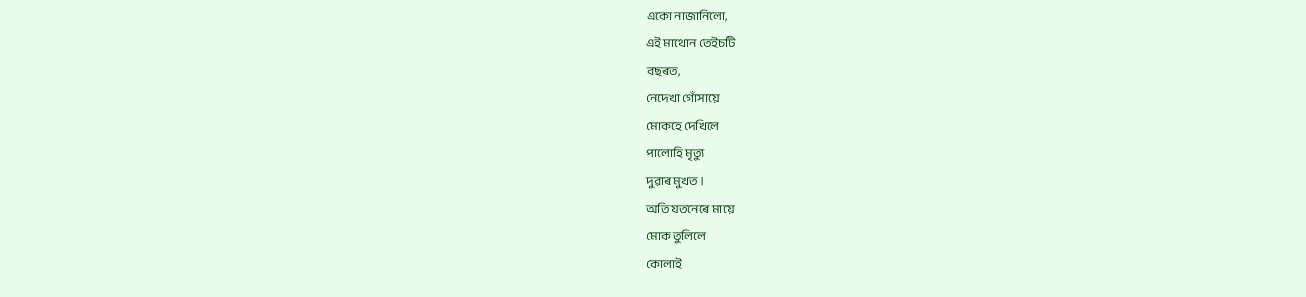একো নাজানিলো,
এই মাথোন তেইচটি
বছৰত,
নেদেখা গোঁসায়ে
মোকহে দেখিলে
পালোহি মৃত্যু
দুৱাৰ মুখত ।
অতি যতনেৰে মায়ে
মোক তুলিলে
কোলাই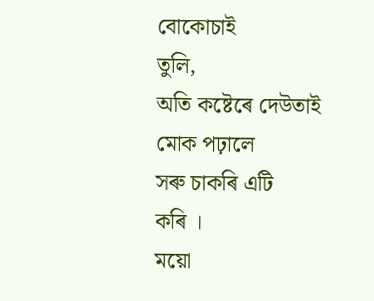বোকোচাই
তুলি,
অতি কষ্টেৰে দেউতাই
মোক পঢ়ালে
সৰু চাকৰি এটি
কৰি ।
ময়ো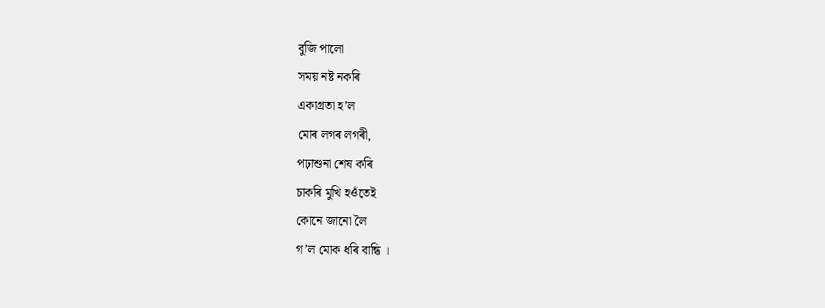বুজি পালো
সময় নষ্ট নকৰি
একাগ্ৰতা হ’ল
মোৰ লগৰ লগৰী,
পঢ়াশুনা শেষ কৰি
চাকৰি মুখি হওঁতেই
কোনে জানো লৈ
গ’ল মোক ধৰি বান্ধি ।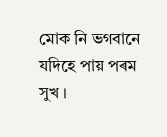মোক নি ভগবানে
যদিহে পায় পৰম সুখ ।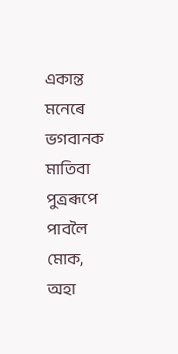একান্ত মনেৰে
ভগবানক মাতিবা
পুত্ৰৰূপে পাবলৈ
মোক,
অহা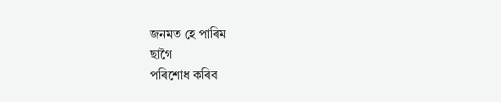জনমত হে পাৰিম
ছাগৈ
পৰিশোধ কৰিব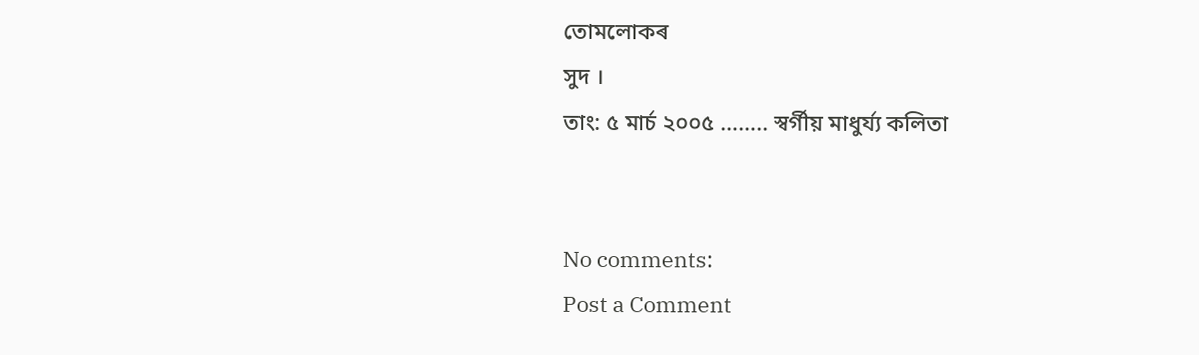তোমলোকৰ
সুদ ।
তাং: ৫ মাৰ্চ ২০০৫ …….. স্বৰ্গীয় মাধুৰ্য্য কলিতা


No comments:
Post a Comment